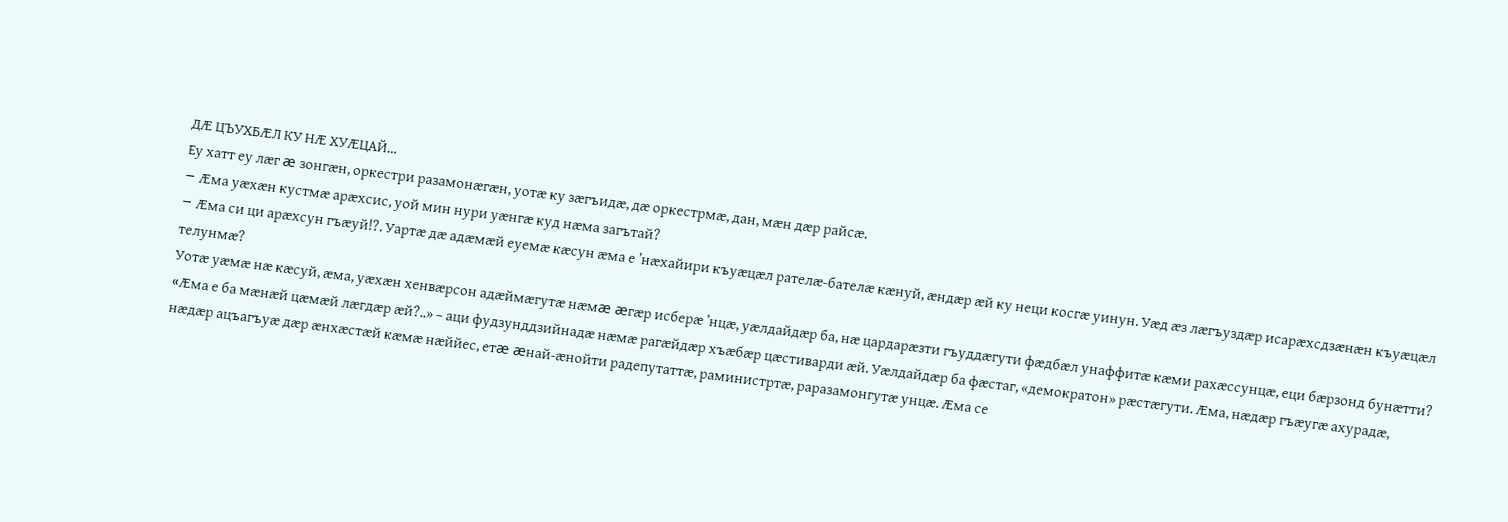ДÆ ЦЪУХБÆЛ КУ НÆ ХУÆЦАЙ…
Еу хатт еу лæг æ зонгæн, оркестри разамонæгæн, уотæ ку зæгъидæ, дæ оркестрмæ, дан, мæн дæр райсæ.
– Æма уæхæн кустмæ арæхсис, уой мин нури уæнгæ куд нæма загътай?
– Æма си ци арæхсун гъæуй!?. Уартæ дæ адæмæй еуемæ кæсун æма е ’нæхайири къуæцæл рателæ-бателæ кæнуй, æндæр æй ку неци косгæ уинун. Уæд æз лæгъуздæр исарæхсдзæнæн къуæцæл телунмæ?
Уотæ уæмæ нæ кæсуй, æма, уæхæн хенвæрсон адæймæгутæ нæмæ æгæр исберæ ’нцæ, уæлдайдæр ба, нæ цардарæзти гъуддæгути фæдбæл унаффитæ кæми рахæссунцæ, еци бæрзонд бунæтти? «Æма е ба мæнæй цæмæй лæгдæр æй?..» – аци фудзунддзийнадæ нæмæ рагæйдæр хъæбæр цæстиварди æй. Уæлдайдæр ба фæстаг, «демократон» рæстæгути. Æма, нæдæр гъæугæ ахурадæ, нæдæр ацъагъуæ дæр æнхæстæй кæмæ нæййес, етæ æнай-æнойти радепутаттæ, раминистртæ, раразамонгутæ унцæ. Æма се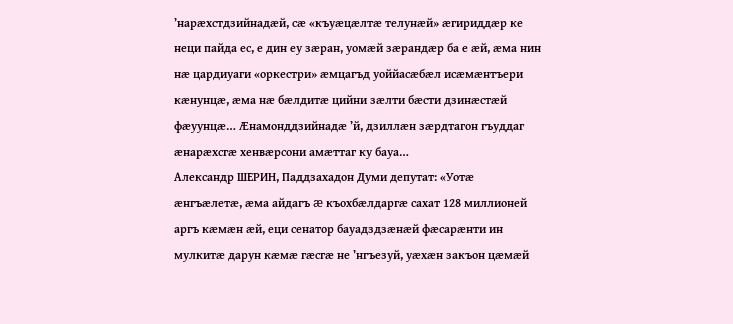’нарæхстдзийнадæй, сæ «къуæцæлтæ телунæй» æгириддæр ке неци пайда ес, е дин еу зæран, уомæй зæрандæр ба е æй, æма нин нæ цардиуаги «оркестри» æмцагъд уоййасæбæл исæмæнтъери кæнунцæ, æма нæ бæлдитæ цийни зæлти бæсти дзинæстæй фæуунцæ… Æнамонддзийнадæ ’й, дзиллæн зæрдтагон гъуддаг æнарæхсгæ хенвæрсони амæттаг ку бауа…
Александр ШЕРИН, Паддзахадон Думи депутат: «Уотæ æнгъæлетæ, æма айдагъ æ къохбæлдаргæ сахат 128 миллионей аргъ кæмæн æй, еци сенатор бауадздзæнæй фæсарæнти ин мулкитæ дарун кæмæ гæсгæ не ’нгъезуй, уæхæн закъон цæмæй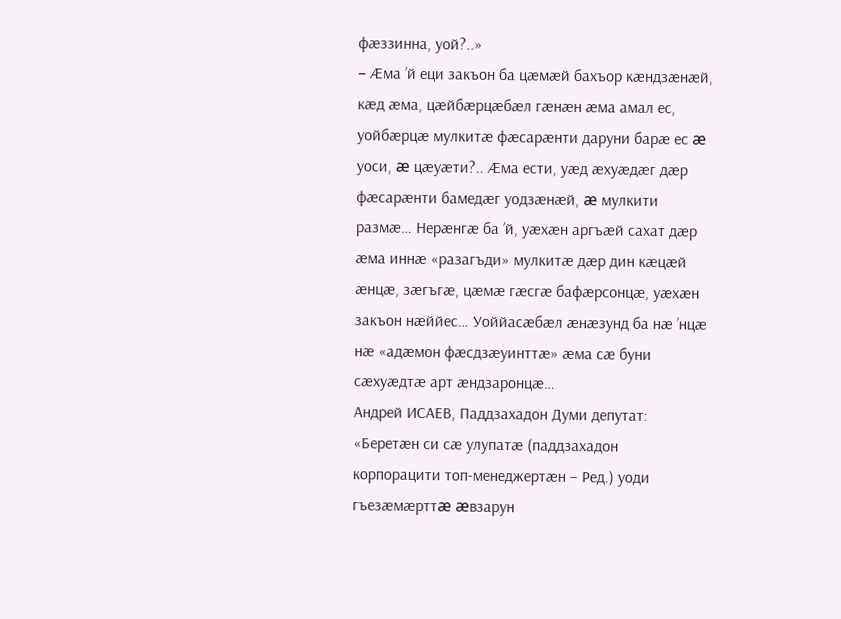фæззинна, уой?..»
– Æма ’й еци закъон ба цæмæй бахъор кæндзæнæй, кæд æма, цæйбæрцæбæл гæнæн æма амал ес, уойбæрцæ мулкитæ фæсарæнти даруни барæ ес æ уоси, æ цæуæти?.. Æма ести, уæд æхуæдæг дæр фæсарæнти бамедæг уодзæнæй, æ мулкити размæ… Нерæнгæ ба ’й, уæхæн аргъæй сахат дæр æма иннæ «разагъди» мулкитæ дæр дин кæцæй æнцæ, зæгъгæ, цæмæ гæсгæ бафæрсонцæ, уæхæн закъон нæййес… Уоййасæбæл æнæзунд ба нæ ’нцæ нæ «адæмон фæсдзæуинттæ» æма сæ буни сæхуæдтæ арт æндзаронцæ…
Андрей ИСАЕВ, Паддзахадон Думи депутат: «Беретæн си сæ улупатæ (паддзахадон корпорацити топ-менеджертæн – Ред.) уоди гъезæмæрттæ æвзарун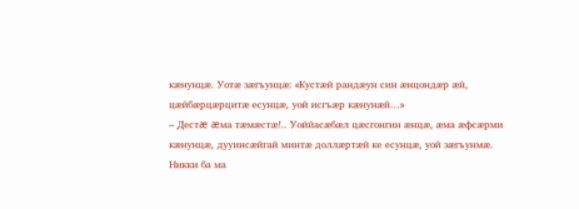кæнунцæ. Уотæ зæгъунцæ: «Кустæй рандæун син æнцондæр æй, цæйбæрцæрцитæ есунцæ, уой исгъæр кæнунæй…»
– Дестæ æма тæмæстæ!.. Уоййасæбæл цæсгонгин æнцæ, æма æфсæрми кæнунцæ, дууинсæйгай минтæ доллæртæй ке есунцæ, уой зæгъунмæ. Никки ба ма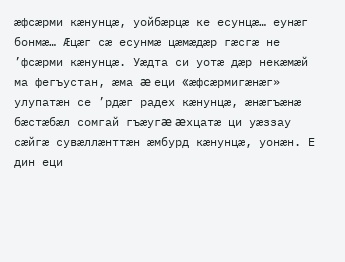æфсæрми кæнунцæ, уойбæрцæ ке есунцæ… еунæг бонмæ… Æцæг сæ есунмæ цæмæдæр гæсгæ не ’фсæрми кæнунцæ. Уæдта си уотæ дæр некæмæй ма фегъустан, æма æ еци «æфсæрмигæнæг» улупатæн се ’рдæг радех кæнунцæ, æнæгъæнæ бæстæбæл сомгай гъæугæ æхцатæ ци уæззау сæйгæ сувæллæнттæн æмбурд кæнунцæ, уонæн. Е дин еци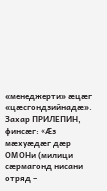«менеджерти» æцæг «цæсгондзийнадæ».
Захар ПРИЛЕПИН, финсæг: «Æз мæхуæдæг дæр ОМОНи (милици сæрмагонд нисани отряд –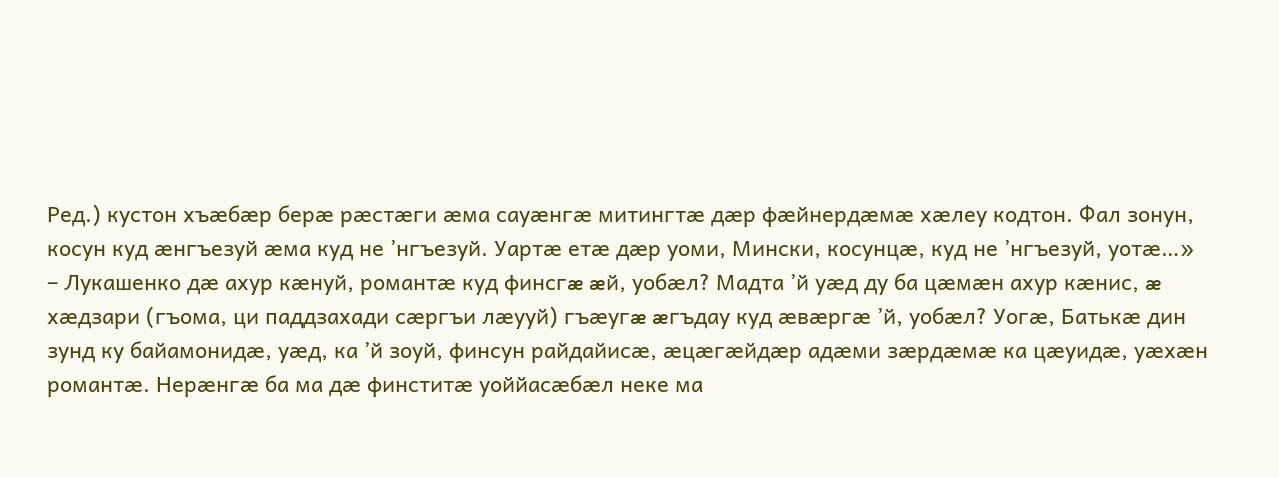Ред.) кустон хъæбæр берæ рæстæги æма сауæнгæ митингтæ дæр фæйнердæмæ хæлеу кодтон. Фал зонун, косун куд æнгъезуй æма куд не ’нгъезуй. Уартæ етæ дæр уоми, Мински, косунцæ, куд не ’нгъезуй, уотæ…»
– Лукашенко дæ ахур кæнуй, романтæ куд финсгæ æй, уобæл? Мадта ’й уæд ду ба цæмæн ахур кæнис, æ хæдзари (гъома, ци паддзахади сæргъи лæууй) гъæугæ æгъдау куд æвæргæ ’й, уобæл? Уогæ, Батькæ дин зунд ку байамонидæ, уæд, ка ’й зоуй, финсун райдайисæ, æцæгæйдæр адæми зæрдæмæ ка цæуидæ, уæхæн романтæ. Нерæнгæ ба ма дæ финститæ уоййасæбæл неке ма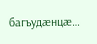багъудæнцæ…